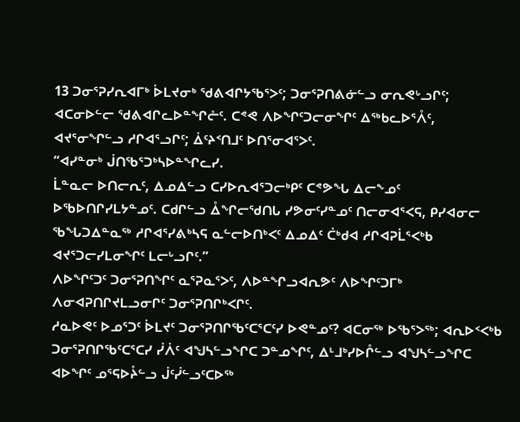13 ᑐᓂᕐᕈᓯᕆᐊᒥᒃ ᐆᒪᔪᓂᒃ ᖁᕕᐊᒋᔭᖃᕐᐳᑦ; ᑐᓂᕐᕈᑎᕕᓃᓪᓗ ᓂᕆᕙᒡᓗᒋᑦ; ᐊᑕᓂᐅᓪᓕ ᖁᕕᐊᒋᓚᐅᓐᖏᓔᑦ. ᑕᕝᕙ ᐱᐅᖏᑦᑐᓕᓂᖏᑦ ᐃᖅᑲᓚᐅᕐᐰᑦ, ᐊᔪᕐᓂᖏᓪᓗ ᓱᒋᐊᕐᓗᒋᑦ; ᐄᑦᔨᑉᑎᒧᑦ ᐅᑎᕐᓂᐊᕐᐳᑦ.
“ᐊᓯᓐᓂᒃ ᒎᑎᖃᕐᑐᒃᓴᐅᓐᖏᓚᓯ.
ᒫᓐᓇᓕ ᐅᑎᓕᕆᑦ, ᐃᓄᐃᓪᓗ ᑕᓯᐅᕆᐊᕐᑐᓕᒃᑭᑦ ᑕᕝᕗᖓ ᐃᓕᖕᓄᑦ ᐅᖃᐅᑎᒋᓯᒪᔭᓐᓄᑦ. ᑕᑯᒋᓪᓗ ᐂᖏᓕᖁᑎᒐ ᓯᕗᓂᑦᓯᓐᓄᑦ ᑎᓕᓂᐊᕐᐸᕋ, ᑭᓯᐊᓂᓕ ᖃᖓᑐᐃᓐᓇᖅ ᓱᒋᐊᕐᓯᕕᒃᓴᕋ ᓇᓪᓕᐅᑎᒃᐸᑦ ᐃᓄᐃᑦ ᑖᒃᑯᐊ ᓱᒋᐊᕈᒫᕐᐸᒃᑲ ᐊᔪᕐᑐᓕᓯᒪᓂᖏᑦ ᒪᓕᒡᓗᒋᑦ.”
ᐱᐅᖏᑦᑐᑦ ᑐᓂᕐᕈᑎᖏᑦ ᓇᕐᕈᓇᕐᐳᑦ, ᐱᐅᓐᖏᓗᐊᕆᕗᑦ ᐱᐅᖏᑦᑐᒥᒃ ᐱᓂᐊᕈᑎᒋᔪᒪᓗᓂᒋᑦ ᑐᓂᕐᕈᑎᒋᒃᐸᒋᑦ.
ᓱᓇᐅᕙᑦ ᐅᓄᕐᑐᑦ ᐆᒪᔪᑦ ᑐᓂᕐᕈᑎᒋᖃᑦᑕᕐᑕᑦᓯ ᐅᕙᓐᓄᑦ? ᐊᑕᓂᖅ ᐅᖃᕐᐳᖅ; ᐊᕆᐅᑉᐸᒃᑲ ᑐᓂᕐᕈᑎᒋᖃᑦᑕᕐᑕᓯ ᓰᐲᑦ ᐊᖑᓴᓪᓗᖏᑕ ᑐᓐᓄᖏᑦ, ᐃᒻᒧᒃᓯᐅᒊᓪᓗ ᐊᖑᓴᓪᓗᖏᑕ ᐊᐅᖏᑦ ᓄᕐᕋᐅᔧᓪᓗ ᒎᑦᓰᓪᓗᑦᑕᐅᖅ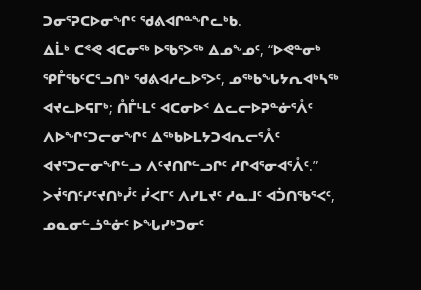ᑐᓂᕐᕈᑕᐅᓂᖏᑦ ᖁᕕᐊᒋᓐᖏᓚᒃᑲ.
ᐃᒫᒃ ᑕᕝᕙ ᐊᑕᓂᖅ ᐅᖃᕐᐳᖅ ᐃᓄᖕᓄᑦ, “ᐅᕙᓐᓂᒃ ᕿᒤᖃᑦᑕᕐᓗᑎᒃ ᖁᕕᐊᓱᓚᐅᕐᐳᑦ, ᓄᖅᑲᖓᔭᕆᐊᒃᓴᖅ ᐊᔪᓚᐅᕋᒥᒃ; ᑍᒤᒻᒪᑦ ᐊᑕᓂᐅᑉ ᐃᓚᓕᐅᕈᓐᓃᕐᐰᑦ ᐱᐅᖏᑦᑐᓕᓂᖏᑦ ᐃᖅᑲᐅᒪᔭᑐᐊᕆᓕᕐᐰᑦ ᐊᔪᕐᑐᓕᓂᖏᓪᓗ ᐱᑦᔪᑎᒋᓪᓗᒋᑦ ᓱᒋᐊᕐᓂᐊᕐᐰᑦ.”
ᐳᔫᕐᑎᑦᓯᑦᔪᑎᒃᓮᑦ ᓰᐸᒥᑦ ᐱᓯᒪᔪᑦ ᓱᓇᒧᑦ ᐊᑑᑎᖃᕐᐸᑦ, ᓄᓇᓂᓪᓘᓐᓃᑦ ᐅᖓᓯᒃᑐᓂᑦ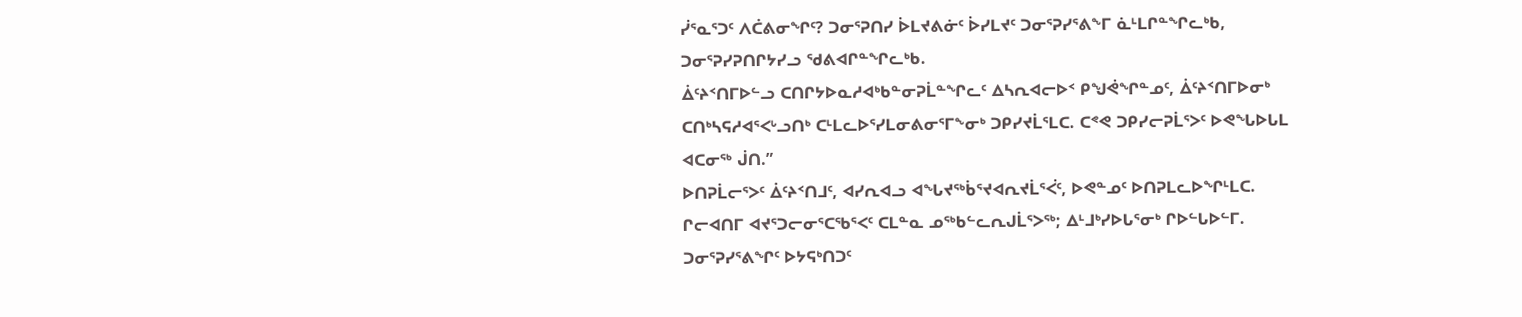ᓰᕐᓇᕐᑐᑦ ᐱᑖᕕᓂᖏᑦ? ᑐᓂᕐᕈᑎᓯ ᐆᒪᔪᕕᓃᑦ ᐆᓯᒪᔪᑦ ᑐᓂᕐᕈᓯᕐᕕᖕᒥ ᓈᒻᒪᒋᓐᖏᓚᒃᑲ, ᑐᓂᕐᕈᓯᕈᑎᒋᔭᓯᓗ ᖁᕕᐊᒋᓐᖏᓚᒃᑲ.
ᐄᑦᔨᑉᑎᒥᐅᓪᓗ ᑕᑎᒋᔭᐅᓇᓱᐊᒃᑲᓐᓂᕈᒫᓐᖏᓚᑦ ᐃᓴᕆᐊᓕᐅᑉ ᑭᖑᕚᖏᓐᓄᑦ, ᐄᑦᔨᑉᑎᒥᐅᓂᒃ ᑕᑎᒃᓴᕋᓱᐊᕐᐸᒡᓗᑎᒃ ᑕᒻᒪᓚᐅᕐᓯᒪᓂᕕᓂᕐᒥᖕᓂᒃ ᑐᑭᓯᔪᒫᕐᒪᑕ. ᑕᕝᕙ ᑐᑭᓯᓕᕈᒫᕐᐳᑦ ᐅᕙᖓᐅᒐᒪ ᐊᑕᓂᖅ ᒎᑎ.”
ᐅᑎᕈᒫᓕᕐᐳᑦ ᐄᑦᔨᑉᑎᒧᑦ, ᐊᓯᕆᐊᓗ ᐊᖓᔪᖅᑳᕐᔪᐊᕆᔪᒫᕐᐹᑦ, ᐅᕙᓐᓄᑦ ᐅᑎᕈᒪᓚᐅᖏᒻᒪᑕ.
ᒋᓕᐊᑎᒥ ᐊᔪᕐᑐᓕᓂᕐᑕᖃᕐᐸᑦ ᑕᒪᓐᓇ ᓄᖅᑲᓪᓚᕆᒍᒫᕐᐳᖅ; ᐃᒻᒧᒃᓯᐅᒐᕐᓂᒃ ᒋᐅᓪᒐᐅᓪᒥ. ᑐᓂᕐᕈᓯᕐᕕᖏᑦ ᐅᔭᕋᒃᑎᑐᑦ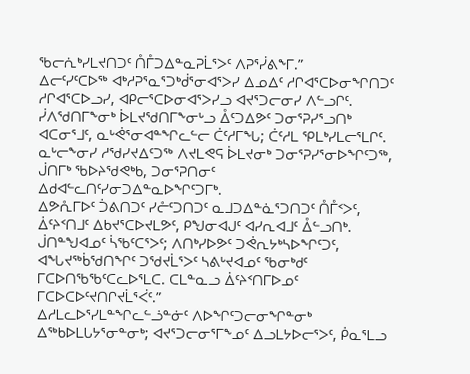ᖃᓕᕇᒃᓯᒪᔪᑎᑐᑦ ᑍᒤᑐᐃᓐᓇᕈᒫᕐᐳᑦ ᐱᕈᕐᓰᕕᖕᒥ.”
ᐃᓕᑦᓯᑦᑕᐅᖅ ᐊᒃᓱᕈᕐᓇᕐᑐᒃᑰᕐᓂᐊᕐᐳᓯ ᐃᓄᐃᑦ ᓱᒋᐊᕐᑕᐅᓂᖏᑎᑐᑦ ᓱᒋᐊᕐᑕᐅᓗᓯ, ᐊᑭᓕᕐᑕᐅᓂᐊᕐᐳᓯᓗ ᐊᔪᕐᑐᓕᓂᓯ ᐱᓪᓗᒋᑦ.
ᓰᐱᖁᑎᒥᖕᓂᒃ ᐆᒪᔪᖁᑎᒥᖕᓂᒡᓗ ᐂᑦᑐᐃᕗᑦ ᑐᓂᕐᕈᓯᕐᓗᑎᒃ ᐊᑕᓂᕐᒧᑦ, ᓇᒡᕚᕐᓂᐊᓐᖏᓚᓪᓕ ᑖᑦᓱᒥᖓ; ᑖᑦᓱᒪ ᕿᒪᒃᓯᒪᓕᕐᒪᒋᑦ.
ᓇᒡᓕᖕᓂᓯ ᓱᖁᓯᔪᐃᑦᑐᖅ ᐱᔪᒪᕙᕋ ᐆᒪᔪᓂᒃ ᑐᓂᕐᕈᓯᕐᓂᐅᖏᑦᑐᖅ, ᒎᑎᒥᒃ ᖃᐅᔨᖁᕙᒃᑲ, ᑐᓂᕐᕈᑎᓂᑦ ᐃᑯᐊᓪᓚᑎᑦᓯᓂᑐᐃᓐᓇᐅᖏᑦᑐᒥᒃ.
ᐃᕗᕅᒥᐅᑦ ᑑᕕᑎᑐᑦ ᓯᓔᑦᑐᑎᑐᑦ ᓇᒧᑐᐃᓐᓈᕐᑐᑎᑐᑦ ᑍᒤᑉᐳᑦ, ᐄᑦᔨᑉᑎᒧᑦ ᐃᑲᔪᕐᑕᐅᔪᒪᕗᑦ, ᑭᖑᓂᐊᒍᑦ ᐊᓯᕆᐊᒧᑦ ᐂᓪᓗᑎᒃ.
ᒎᑎᓐᖑᐊᓄᑦ ᓵᖃᑦᑕᕐᐳᑦ; ᐱᑎᒃᓯᐅᕗᑦ ᑐᕚᕆᔭᒃᓴᐅᖏᑦᑐᑦ, ᐊᖓᔪᖅᑳᖁᑎᖏᑦ ᑐᖁᔪᒫᕐᐳᑦ ᓴᕕᒡᔪᐊᓄᑦ ᖃᓂᒃᑯᑦ ᒥᑕᐅᑎᖃᖃᑦᑕᓚᐅᕐᒪᑕ. ᑕᒪᓐᓇᓗ ᐄᑦᔨᑉᑎᒥᐅᓄᑦ ᒥᑕᐅᑕᐅᑦᔪᑎᒋᔪᒫᕐᐹᑦ.”
ᐃᓱᒪᓚᐅᕐᓯᒪᓐᖏᓚᓪᓘᓐᓃᑦ ᐱᐅᖏᑦᑐᓕᓂᖏᓐᓂᒃ ᐃᖅᑲᐅᒪᒐᔭᕐᓂᓐᓂᒃ; ᐊᔪᕐᑐᓕᓂᕐᒥᖕᓄᑦ ᐃᓗᒪᔭᐅᓕᕐᐳᑦ, ᑮᓇᕐᒪᓗ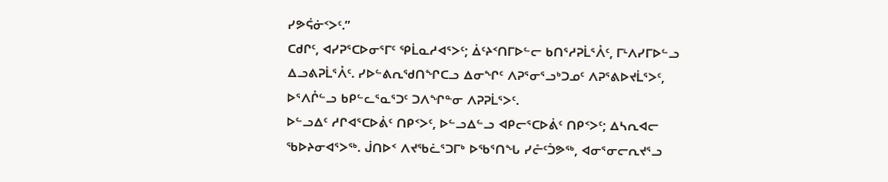ᓯᕗᕌᓃᑉᐳᑦ.”
ᑕᑯᒋᑦ, ᐊᓯᕈᕐᑕᐅᓂᕐᒥᑦ ᕿᒫᓇᓱᐊᕐᐳᑦ; ᐄᑦᔨᑉᑎᒥᐅᓪᓕ ᑲᑎᕐᓱᕈᒫᕐᐰᑦ, ᒥᒻᐱᓯᒥᐅᓪᓗ ᐃᓗᕕᕈᒫᕐᐰᑦ. ᓯᐅᓪᕕᕆᖁᑎᖏᑕᓗ ᐃᓂᖏᑦ ᐱᕈᕐᓂᕐᓗᒃᑐᓄᑦ ᐱᕈᕐᕕᐅᔪᒫᕐᐳᑦ, ᐅᕐᐱᒊᓪᓗ ᑲᑭᓪᓚᕐᓇᕐᑐᑦ ᑐᐱᖏᓐᓂ ᐱᕈᕈᒫᕐᐳᑦ.
ᐅᓪᓗᐃᑦ ᓱᒋᐊᕐᑕᐅᕖᑦ ᑎᑭᑉᐳᑦ, ᐅᓪᓗᐃᓪᓗ ᐊᑭᓕᕐᑕᐅᕖᑦ ᑎᑭᑉᐳᑦ; ᐃᓴᕆᐊᓕ ᖃᐅᔨᓂᐊᕐᐳᖅ. ᒎᑎᐅᑉ ᐱᔪᖃᓛᕐᑐᒥᒃ ᐅᖃᕐᑎᖓ ᓯᓔᑦᑑᕗᖅ, ᐊᓂᕐᓂᓕᕆᔪᕐᓗ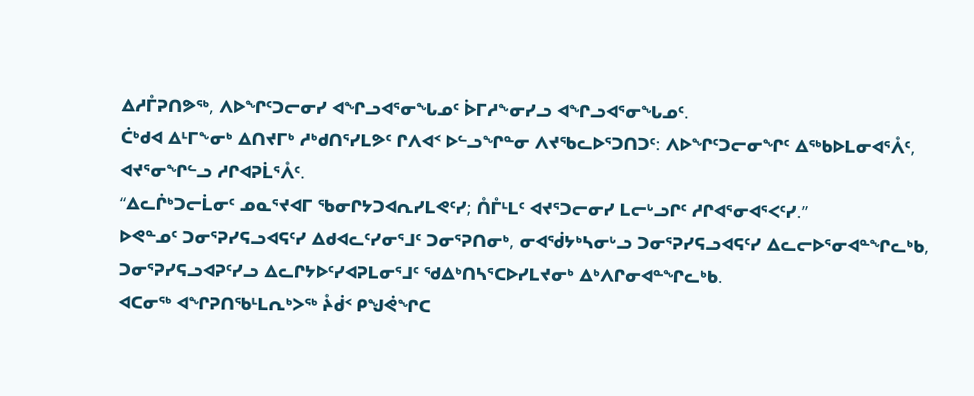ᐃᓱᒤᕈᑎᕗᖅ, ᐱᐅᖏᑦᑐᓕᓂᓯ ᐊᖏᓗᐊᕐᓂᖓᓄᑦ ᐆᒥᓱᖕᓂᓯᓗ ᐊᖏᓗᐊᕐᓂᖓᓄᑦ.
ᑖᒃᑯᐊ ᐃᒻᒥᖕᓂᒃ ᐃᑎᔪᒥᒃ ᓱᒃᑯᑎᕐᓯᒪᕗᑦ ᒋᐱᐊᑉ ᐅᓪᓗᖏᓐᓂ ᐱᔪᖃᓚᐅᕐᑐᑎᑐᑦ: ᐱᐅᖏᑦᑐᓕᓂᖏᑦ ᐃᖅᑲᐅᒪᓂᐊᕐᐰᑦ, ᐊᔪᕐᓂᖏᓪᓗ ᓱᒋᐊᕈᒫᕐᐰᑦ.
“ᐃᓚᒌᒃᑐᓕᒫᓂᑦ ᓄᓇᕐᔪᐊᒥ ᖃᓂᒋᔭᑐᐊᕆᓯᒪᕙᑦᓯ; ᑍᒤᒻᒪᑦ ᐊᔪᕐᑐᓕᓂᓯ ᒪᓕᒡᓗᒋᑦ ᓱᒋᐊᕐᓂᐊᕐᐸᑦᓯ.”
ᐅᕙᓐᓄᑦ ᑐᓂᕐᕈᓯᕋᓗᐊᕋᑦᓯ ᐃᑯᐊᓚᑦᓯᓂᕐᒧᑦ ᑐᓂᕐᕈᑎᓂᒃ, ᓂᐊᖂᔭᒃᓴᓂᒡᓗ ᑐᓂᕐᕈᓯᕋᓗᐊᕋᑦᓯ ᐃᓚᓕᐅᕐᓂᐊᓐᖏᓚᒃᑲ, ᑐᓂᕐᕈᓯᕋᓗᐊᕈᑦᓯᓗ ᐃᓚᒋᔭᐅᑦᓯᐊᕈᒪᓂᕐᒧᑦ ᖁᐃᒃᑎᓴᕐᑕᐅᓯᒪᔪᓂᒃ ᐃᒃᐱᒋᓂᐊᓐᖏᓚᒃᑲ.
ᐊᑕᓂᖅ ᐊᖏᕈᑎᖃᒻᒪᕆᒃᐳᖅ ᔧᑰᑉ ᑭᖑᕚᖏᑕ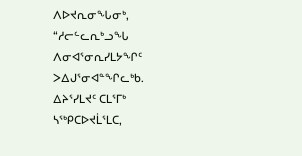ᐱᐅᔪᕆᓂᖓᓂᒃ, “ᓱᓕᓪᓚᕆᒃᓗᖓ ᐱᓂᐊᕐᓂᕆᓯᒪᔭᖏᑦ ᐳᐃᒍᕐᓂᐊᓐᖏᓚᒃᑲ.
ᐃᔨᕐᓯᒪᔪᑦ ᑕᒪᕐᒥᒃ ᓴᖅᑭᑕᐅᔪᒫᕐᒪᑕ,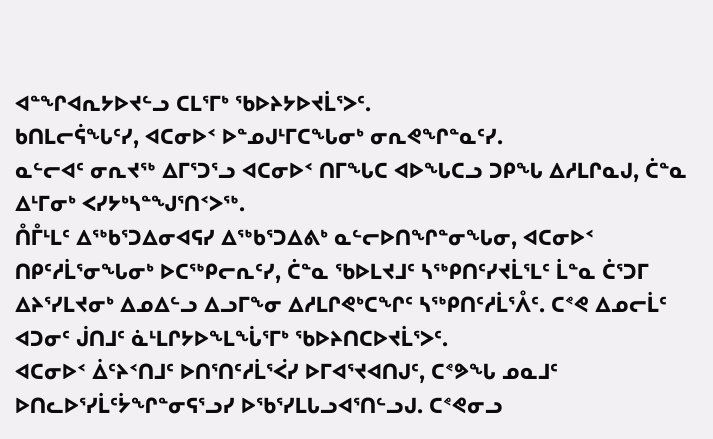ᐊᓐᖏᐊᕆᔭᐅᔪᓪᓗ ᑕᒪᕐᒥᒃ ᖃᐅᔨᔭᐅᔪᒫᕐᐳᑦ.
ᑲᑎᒪᓕᕌᖓᑦᓯ, ᐊᑕᓂᐅᑉ ᐅᓐᓄᒍᒻᒥᑕᖓᓂᒃ ᓂᕆᕙᖏᓐᓇᑦᓯ.
ᓇᓪᓕᐊᑦ ᓂᕆᔪᖅ ᐃᒥᕐᑐᕐᓗ ᐊᑕᓂᐅᑉ ᑎᒥᖓᑕ ᐊᐅᖓᑕᓗ ᑐᑭᖓ ᐃᓱᒪᒋᓇᒍ, ᑖᓐᓇ ᐃᒻᒥᓂᒃ ᐸᓯᔭᒃᓴᓐᖑᕐᑎᑉᐳᖅ.
ᑍᒤᒻᒪᑦ ᐃᖅᑲᕐᑐᐃᓂᐊᕋᓯ ᐃᖅᑲᕐᑐᐃᕕᒃ ᓇᓪᓕᐅᑎᖏᓐᓂᖓᓂ, ᐊᑕᓂᐅᑉ ᑎᑭᑦᓱᒫᕐᓂᖓᓂᒃ ᐅᑕᖅᑭᓕᕆᑦᓯ, ᑖᓐᓇ ᖃᐅᒪᔪᒧᑦ ᓴᖅᑭᑎᑦᓯᔪᒫᕐᒪᑦ ᒫᓐᓇ ᑖᕐᑐᒥ ᐃᔨᕐᓯᒪᔪᓂᒃ ᐃᓄᐃᓪᓗ ᐃᓗᒥᖕᓂ ᐃᓱᒪᒋᕙᒃᑕᖏᑦ ᓴᖅᑭᑎᑦᓱᒫᕐᐰᑦ. ᑕᕝᕙ ᐃᓄᓕᒫᑦ ᐊᑐᓂᑦ ᒎᑎᒧᑦ ᓈᒻᒪᒋᔭᐅᖕᒪᖔᕐᒥᒃ ᖃᐅᔨᑎᑕᐅᔪᒫᕐᐳᑦ.
ᐊᑕᓂᐅᑉ ᐄᑦᔨᑉᑎᒧᑦ ᐅᑎᕐᑎᑦᓱᒫᕐᐹᓯ ᐅᒥᐊᕐᔪᐊᑎᒍᑦ, ᑕᕝᕗᖓ ᓄᓇᒧᑦ ᐅᑎᓚᐅᕐᓯᒫᑦᔮᖏᓐᓂᕋᕐᓗᓯ ᐅᖃᕐᓯᒪᒐᓗᐊᕐᑎᓪᓗᒍ. ᑕᕝᕙᓂᓗ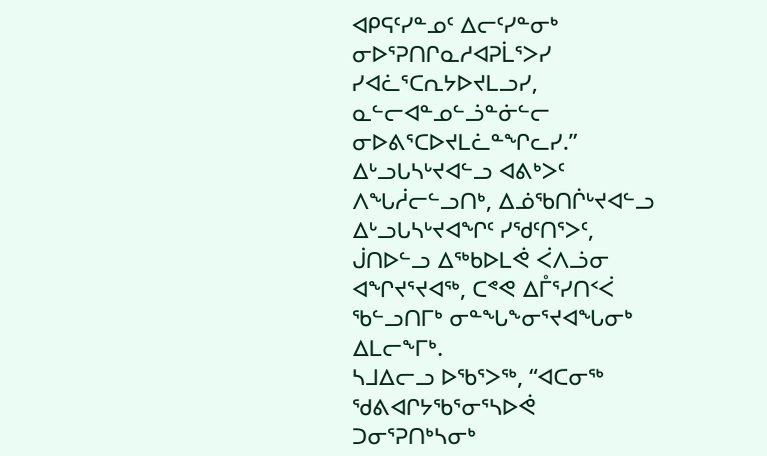ᐊᑭᕋᑦᓯᓐᓄᑦ ᐃᓕᑦᓯᓐᓂᒃ ᓂᐅᕐᕈᑎᒋᓇᓱᐊᕈᒫᕐᐳᓯ ᓯᐊᓛᕐᑕᕆᔭᐅᔪᒪᓗᓯ, ᓇᓪᓕᐊᓐᓄᓪᓘᓐᓃᓪᓕ ᓂᐅᕕᕐᑕᐅᔪᒪᓛᓐᖏᓚᓯ.”
ᐃᒡᓗᒐᓴᒡᔪᐊᓪᓗ ᐊᕕᒃᐳᑦ ᐱᖓᓲᓕᓪᓗᑎᒃ, ᐃᓅᖃᑎᒌᒡᔪᐊᓪᓗ ᐃᒡᓗᒐᓴᒡᔪᐊᖏᑦ ᓯᖁᑦᑎᕐᐳᑦ, ᒎᑎᐅᓪᓗ ᐃᖅᑲᐅᒪᕚ ᐹᐱᓘᓂ ᐊᖏᔪᕐᔪᐊᖅ, ᑕᕝᕙ ᐃᒤᕐᓯᑎᑉᐹ ᖃᓪᓗᑎᒥᒃ ᓂᓐᖓᖕᓂᕐᔪᐊᖓᓂᒃ ᐃᒪᓕᖕᒥᒃ.
ᓴᒧᐃᓕᓗ ᐅᖃᕐᐳᖅ, “ᐊᑕᓂᖅ ᖁᕕᐊᒋᔭᖃᕐᓂᕐᓴᐅᕚ ᑐᓂᕐᕈᑎᒃᓴᓂᒃ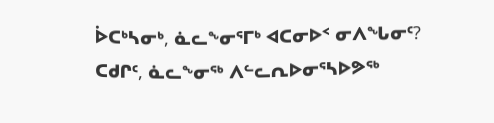ᐆᑕᒃᓴᓂᒃ, ᓈᓚᖕᓂᕐᒥᒃ ᐊᑕᓂᐅᑉ ᓂᐱᖓᓂᑦ? ᑕᑯᒋᑦ, ᓈᓚᖕᓂᖅ ᐱᓪᓚᕆᐅᓂᕐᓴᐅᕗᖅ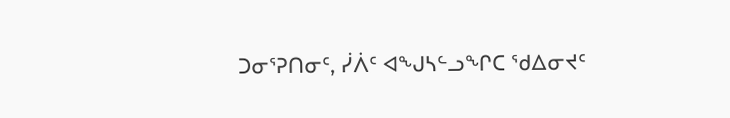ᑐᓂᕐᕈᑎᓂᑦ, ᓰᐲᑦ ᐊᖑᓴᓪᓗᖏᑕ ᖁᐃᓂᔪᑦ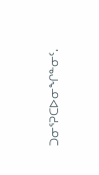ᑐᓂᕐᕈᑕᐅᓂᖏᓐᓂᑦ.